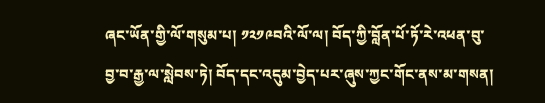ཞང་ཡོན་གྱི་ལོ་གསུམ་པ། ༡༢༡༩བའི་ལོ་ལ། བོད་ཀྱི་བློན་པོ་ཏོ་རེ་འཕན་བུ་བྱ་བ་རྒྱ་ལ་སླེབས་ཏེ། བོད་དང་འདུམ་བྱེད་པར་ཞུས་ཀྱང་གོང་ནས་མ་གསན།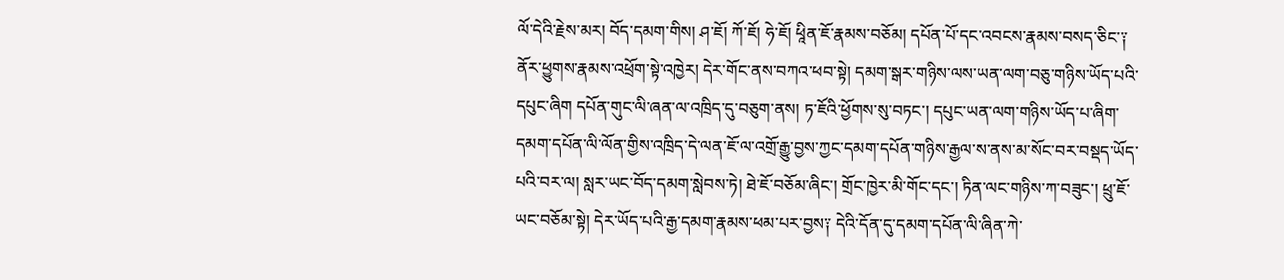ལོ་དེའི་རྗེས་མར། བོད་དམག་གིས། ཤ་ཇོ། ཀོ་ཇོ། ཧེ་ཇོ། ཕཱིན་ཇོ་རྣམས་བཅོམ། དཔོན་པོ་དང་འབངས་རྣམས་བསད་ཅིང་༑ ནོར་ཕྱུགས་རྣམས་འཕྲོག་སྟེ་འཁྱེར། དེར་གོང་ནས་བཀའ་ཕབ་སྟེ། དམག་སྒར་གཉིས་ལས་ཡན་ལག་བཅུ་གཉིས་ཡོད་པའི་དཔུང་ཞིག དཔོན་གུང་ལི་ཞན་ལ་འཁྲིད་དུ་བཅུག་ནས། ཏ་ཇོའི་ཕྱོགས་སུ་བཏང་། དཔུང་ཡན་ལག་གཉིས་ཡོད་པ་ཞིག་དམག་དཔོན་ལི་ལོན་གྱིས་འཁྲིད་དེ་ལན་ཇོ་ལ་འགྲོ་རྒྱུ་བྱས་ཀྱང་དམག་དཔོན་གཉིས་རྒྱལ་ས་ནས་མ་སོང་བར་བསྡད་ཡོད་པའི་བར་ལ། སླར་ཡང་བོད་དམག་སླེབས་ཏེ། ཐེ་ཇོ་བཅོམ་ཞིང་། གྲོང་ཁྱེར་མི་གོང་དང་། ཏིན་ལང་གཉིས་ཀ་བཟུང་། ཕྲུ་ཇོ་ཡང་བཅོམ་སྟེ། དེར་ཡོད་པའི་རྒྱ་དམག་རྣམས་ཕམ་པར་བྱས༑ དེའི་དོན་དུ་དམག་དཔོན་ལི་ཞིན་ཀེ་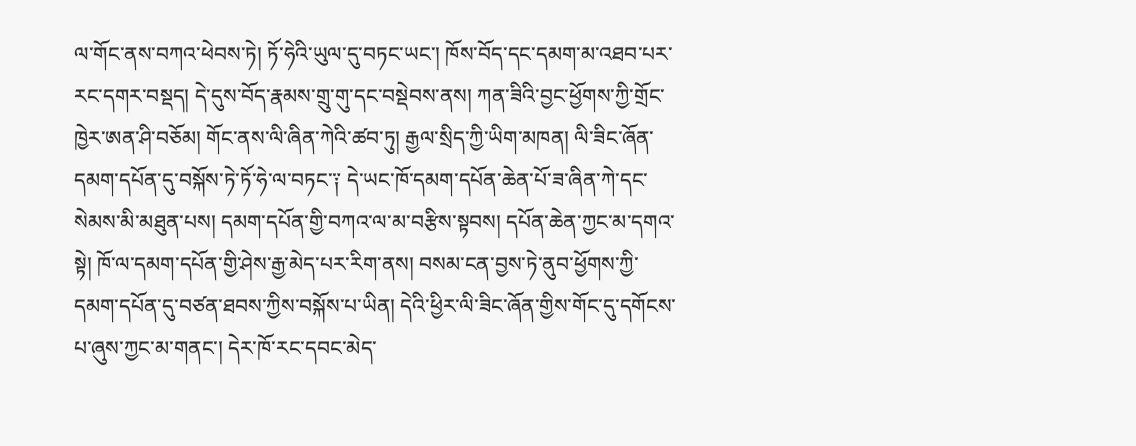ལ་གོང་ནས་བཀའ་ཕེབས་ཏེ། ཏོ་ཧེའི་ཡུལ་དུ་བཏང་ཡང་། ཁོས་བོད་དང་དམག་མ་འཐབ་པར་རང་དགར་བསྡད། དེ་དུས་བོད་རྣམས་གྲུ་གུ་དང་བསྡེབས་ནས། ཀན་ཟིའི་བྱང་ཕྱོགས་ཀྱི་གྲོང་ཁྱེར་ཨན་ཤི་བཅོམ། གོང་ནས་ལི་ཞིན་ཀེའི་ཚབ་ཏུ། རྒྱལ་སྲིད་ཀྱི་ཡིག་མཁན། ལི་ཟིང་ཞོན་དམག་དཔོན་དུ་བསྐོས་ཏེ་ཏོ་ཧེ་ལ་བཏང་༑ དེ་ཡང་ཁོ་དམག་དཔོན་ཆེན་པོ་ཟ་ཞིན་ཀེ་དང་སེམས་མི་མཐུན་པས། དམག་དཔོན་གྱི་བཀའ་ལ་མ་བརྩིས་སྟབས། དཔོན་ཆེན་ཀྱང་མ་དགའ་སྟེ། ཁོ་ལ་དམག་དཔོན་གྱི་ཤེས་རྒྱ་མེད་པར་རིག་ནས། བསམ་ངན་བྱས་ཏེ་ནུབ་ཕྱོགས་ཀྱི་དམག་དཔོན་དུ་བཙན་ཐབས་ཀྱིས་བསྐོས་པ་ཡིན། དེའི་ཕྱིར་ལི་ཟིང་ཞོན་གྱིས་གོང་དུ་དགོངས་པ་ཞུས་ཀྱང་མ་གནང་། དེར་ཁོ་རང་དབང་མེད་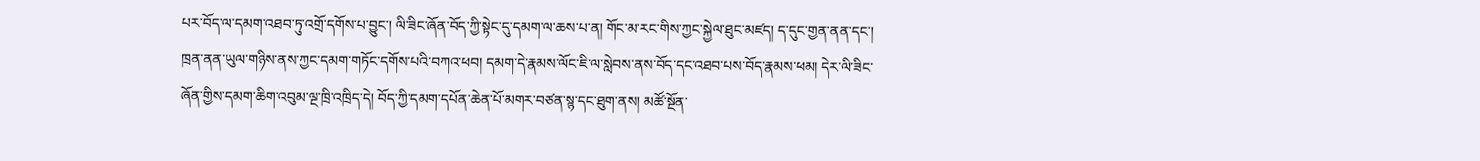པར་བོད་ལ་དམག་འཐབ་ཏུ་འགྲོ་དགོས་པ་བྱུང་། ལི་ཟིང་ཞོན་བོད་ཀྱི་སྟེང་དུ་དམག་ལ་ཆས་པ་ན། གོང་མ་རང་གིས་ཀྱང་སྐྱེལ་ཐུང་མཛད། ད་དུང་གྱན་ནན་དང་། ཁྲན་ནན་ཡུལ་གཉིས་ནས་ཀྱང་དམག་གཏོང་དགོས་པའི་བཀའ་ཕབ། དམག་དེ་རྣམས་ལོང་ཇི་ལ་སླེབས་ནས་བོད་དང་འཐབ་པས་བོད་རྣམས་ཕམ། དེར་ལི་ཟིང་ཞོན་གྱིས་དམག་ཆིག་འབུམ་ལྔ་ཁྲི་འཁྲིད་དེ། བོད་ཀྱི་དམག་དཔོན་ཆེན་པོ་མགར་བཙན་སྙ་དང་ཐུག་ནས། མཚོ་སྔོན་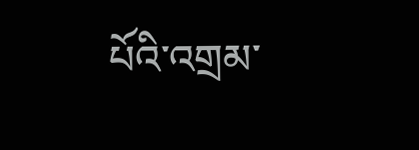པོའི་འགྲམ་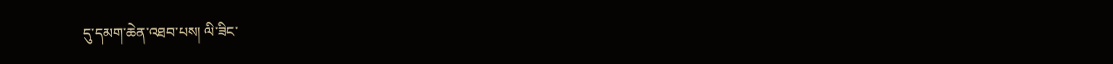དུ་དམག་ཆེན་འཐབ་པས། ལི་ཟིང་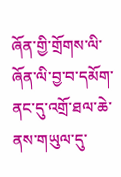ཞོན་གྱི་གྲོགས་ལི་ཞོན་ལི་བྱ་བ་དམོག་ནང་དུ་འགྲོ་ཐལ་ཆེ་ནས་གཡུལ་དུ་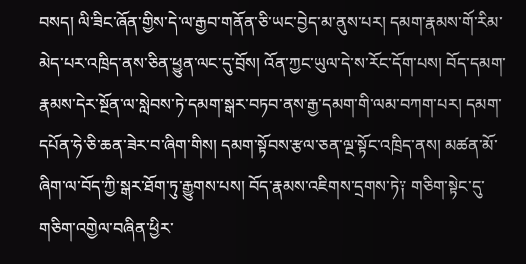བསད། ལི་ཟིང་ཞོན་གྱིས་དེ་ལ་རྒྱབ་གནོན་ཅི་ཡང་བྱེད་མ་ནུས་པར། དམག་རྣམས་གོ་རིམ་མེད་པར་འཁྲིད་ནས་ཅིན་ཕྱུན་ལང་དུ་བྲོས། འོན་ཀྱང་ཡུལ་དེ་ས་རོང་དོག་པས། བོད་དམག་རྣམས་དེར་སྔོན་ལ་སླེབས་ཏེ་དམག་སྒར་བཏབ་ནས་རྒྱ་དམག་གི་ལམ་བཀག་པར། དམག་དཔོན་ཧེ་ཅི་ཆན་ཟེར་བ་ཞིག་གིས། དམག་སྟོབས་རྩལ་ཅན་ལྔ་སྟོང་འཁྲིད་ནས། མཚན་མོ་ཞིག་ལ་བོད་ཀྱི་སྒར་ཐོག་ཏུ་རྒྱུགས་པས། བོད་རྣམས་འཇིགས་དྲགས་ཏེ༑ གཅིག་སྟེང་དུ་གཅིག་འགྱེལ་བཞིན་ཕྱིར་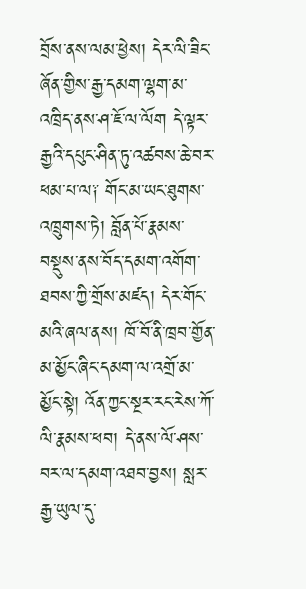བྲོས་ནས་ལམ་ཕྱེས། དེར་ལི་ཟིང་ཞོན་གྱིས་རྒྱ་དམག་ལྷག་མ་འཁྲིད་ནས་ཤ་ཇོ་ལ་ལོག དེ་ལྟར་རྒྱའི་དཔུང་ཤིན་ཏུ་འཚབས་ཆེ་བར་ཕམ་པ་ལ༑ གོང་མ་ཡང་ཐུགས་འཁྲུགས་ཏེ། བློན་པོ་རྣམས་བསྡུས་ནས་བོད་དམག་འགོག་ཐབས་ཀྱི་གྲོས་མཛད། དེར་གོང་མའི་ཞལ་ནས། ཁོ་བོ་ནི་ཁྲབ་གྱོན་མ་མྱོང་ཞིང་དམག་ལ་འགྲོ་མ་མྱོང་སྟེ། འོན་ཀྱང་སྔར་རང་རེས་ཀོ་ལི་རྣམས་ཕབ། དེ་ནས་ལོ་ཤས་བར་ལ་དམག་འཐབ་བྱས། སླར་རྒྱ་ཡུལ་དུ་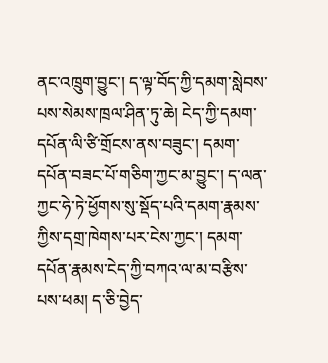ནང་འཁྲུག་བྱུང་། ད་ལྟ་བོད་ཀྱི་དམག་སླེབས་པས་སེམས་ཁྲལ་ཤིན་ཏུ་ཆེ། ངེད་ཀྱི་དམག་དཔོན་ལི་ཙི་གྲོངས་ནས་བཟུང་། དམག་དཔོན་བཟང་པོ་གཅིག་ཀྱང་མ་བྱུང་། ད་ལན་ཀྱང་ཧེ་ཏེ་ཕྱོགས་སུ་སྡོད་པའི་དམག་རྣམས་ཀྱིས་དགྲ་ཁེགས་པར་ངེས་ཀྱང་། དམག་དཔོན་རྣམས་ངེད་ཀྱི་བཀའ་ལ་མ་བརྩིས་པས་ཕམ། ད་ཅི་བྱེད་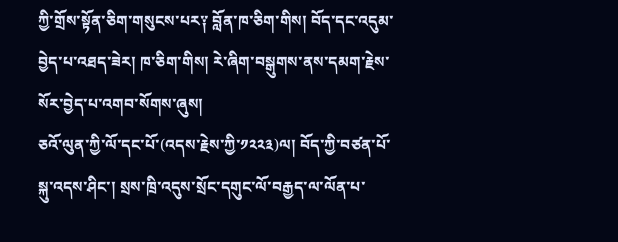ཀྱི་གྲོས་སྟོན་ཅིག་གསུངས་པར༑ བློན་ཁ་ཅིག་གིས། བོད་དང་འདུམ་བྱེད་པ་འཐད་ཟེར། ཁ་ཅིག་གིས། རེ་ཞིག་བསྒུགས་ནས་དམག་རྗེས་སོར་བྱེད་པ་འགབ་སོགས་ཞུས།
ཅའོ་ལུན་ཀྱི་ལོ་དང་པོ་(འདས་རྗེས་ཀྱི་༡༢༢༣)ལ། བོད་ཀྱི་བཙན་པོ་སྐུ་འདས་ཤིང་། སྲས་ཁྲི་འདུས་སྲོང་དགུང་ལོ་བརྒྱད་ལ་ལོན་པ་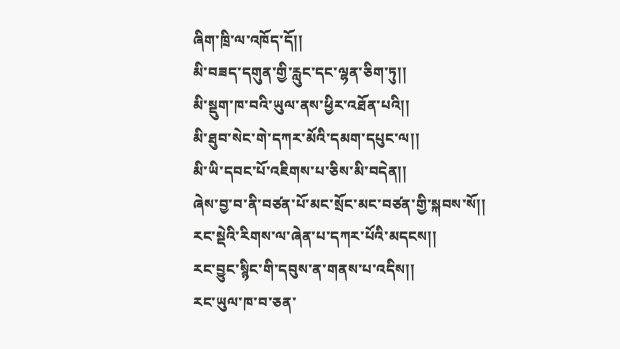ཞིག་ཁྲི་ལ་འཁོད་དོ།།
མི་བཟད་དགུན་གྱི་རླུང་དང་ལྷན་ཅིག་ཏུ།།
མི་སྡུག་ཁ་བའི་ཡུལ་ནས་ཕྱིར་འཐོན་པའི།།
མི་ཐུབ་སེང་གེ་དཀར་མོའི་དམག་དཔུང་ལ།།
མི་ཡི་དབང་པོ་འཇིགས་པ་ཅིས་མི་བདེན།།
ཞེས་བྱ་བ་ནི་བཙན་པོ་མང་སྲོང་མང་བཙན་གྱི་སྐབས་སོ།།
རང་སྡེའི་རིགས་ལ་ཞེན་པ་དཀར་པོའི་མདངས།།
རང་བྱུང་སྙིང་གི་དབུས་ན་གནས་པ་འདིས།།
རང་ཡུལ་ཁ་བ་ཅན་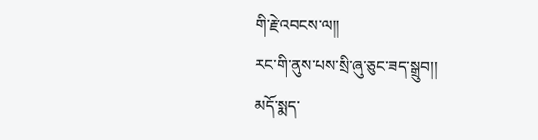གི་རྗེ་འབངས་ལ།།
རང་གི་ནུས་པས་སྲི་ཞུ་ཅུང་ཟད་སྒྲུབ།།
མདོ་སྨད་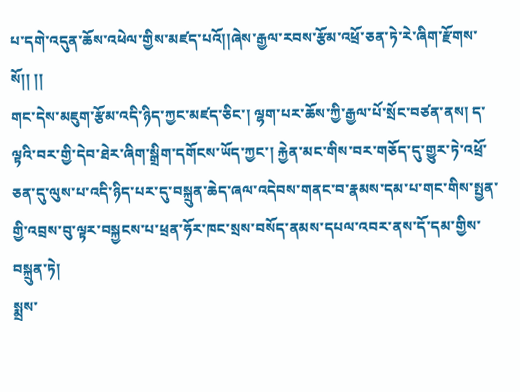པ་དགེ་འདུན་ཆོས་འཕེལ་གྱིས་མཛད་པའོ།།ཞེས་རྒྱལ་རབས་རྩོམ་འཕྲོ་ཅན་ཏེ་རེ་ཞིག་རྫོགས་སོ།། །།
གང་དེས་མཇུག་རྩོམ་འདི་ཉིད་ཀྱང་མཛད་ཅིང་། ལྷག་པར་ཆོས་ཀྱི་རྒྱལ་པོ་སྲོང་བཙན་ནས། ད་ལྟའི་བར་གྱི་དེབ་ཐེར་ཞིག་སྒྲིག་དགོངས་ཡོད་ཀྱང་། རྐྱེན་མང་གིས་བར་གཅོད་དུ་གྱུར་ཏེ་འཕྲོ་ཅན་དུ་ལུས་པ་འདི་ཉིད་པར་དུ་བསྐྲུན་ཆེད་ཞལ་འདེབས་གནང་བ་རྣམས་དམ་པ་གང་གིས་སྤྱན་གྱི་འབྲས་བུ་ལྟར་བསྐྱངས་པ་ཕྲན་ཧོར་ཁང་སྲས་བསོད་ནམས་དཔལ་འབར་ནས་དོ་དམ་གྱིས་བསྐྲུན་ཏེ།
སྨྲས་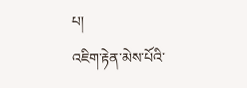པ།
འཇིག་རྟེན་མེས་པོའི་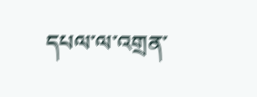དཔལ་ལ་འགྲན་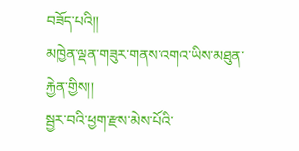བཟོད་པའི།།
མཁྱེན་ལྡན་གཟུར་གནས་འགའ་ཡིས་མཐུན་རྐྱེན་གྱིས།།
སྦྱར་བའི་ཕྱག་རྫས་མེས་པོའི་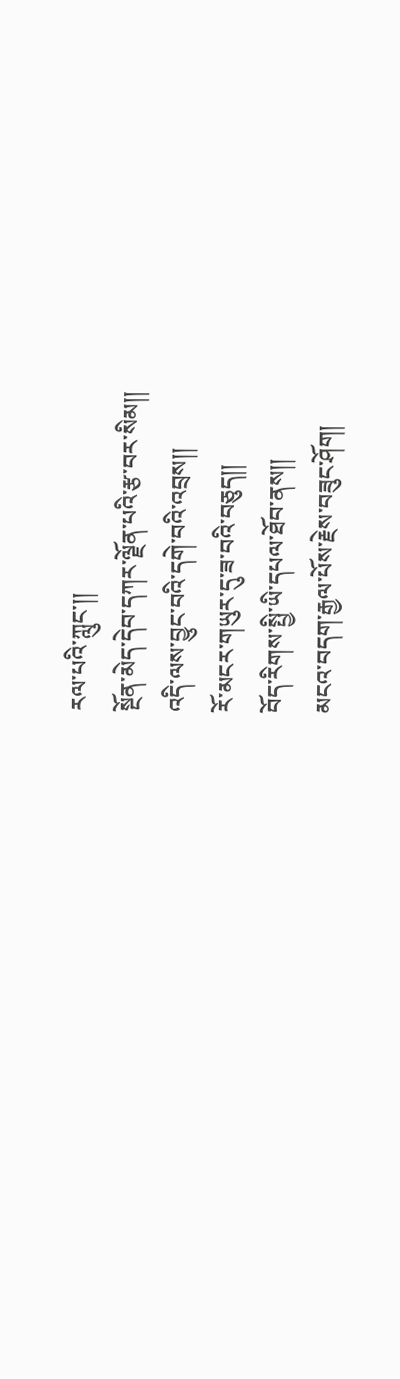རལ་པའི་ཀླུང་།།
སྔོན་མེད་དེབ་དཀར་ལྗོན་པའི་རྩ་བར་སིམ།།
འདི་ལས་བྱུང་བའི་དགེ་བའི་འབྲས།།
རོ་མངར་གཡུར་དུ་ཟ་བའི་བཅུད།།
བོད་རིགས་སྤྱི་ཡི་དཔལ་ཐོབ་ནས།།
མངའ་བདག་རྒྱལ་པོས་རྗེས་བཟུང་ཤོག།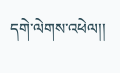དགེ་ལེགས་འཕེལ།།